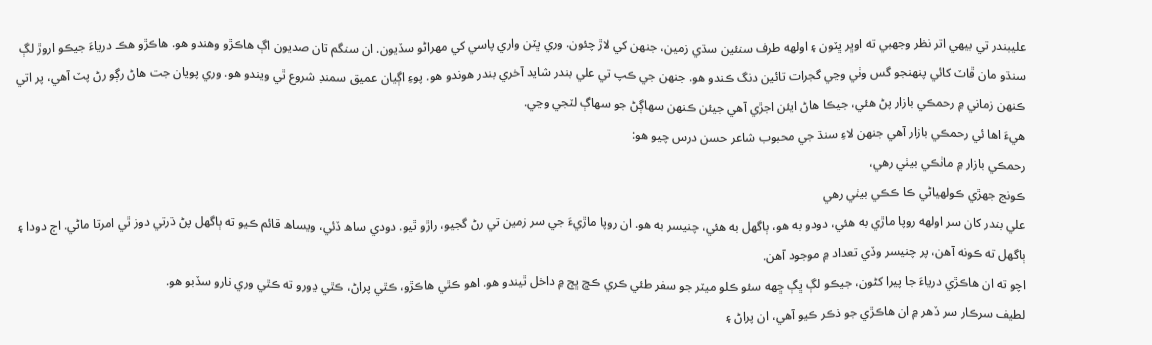عليبندر تي بيھي اتر نظر وجهبي ته اوڀر ڀٽون ۽ اولھه طرف سنئين سڌي زمين، جنهن کي لاڙ چئون. وري ڀٽن واري پاسي کي مهراڻو سڏيون. ان سنگم تان صديون اڳ هاڪڙو وهندو هو. ھاڪڙو ھڪ درياءَ جيڪو اروڙ لڳ سنڌو مان ڦاٽ کائي پنهنجو گس وٺي وڃي گجرات تائين دنگ ڪندو هو. جنهن جي ڪپ تي علي بندر شايد آخري بندر هوندو هو. پوءِ اڳيان عميق سمنڊ شروع ٿي ويندو هو. وري پويان جت هاڻ رڳو رڻ پٽ آهي، پر اتي ڪنهن زماني ۾ رحمڪي بازار پڻ ھئي، جيڪا هاڻ ايئن اجڙي آهي جيئن ڪنهن سهاڳڻ جو سهاڳ لٽجي وڃي.
هيءَ اها ئي رحمڪي بازار آهي جنهن لاءِ سنڌ جي محبوب شاعر حسن درس چيو هو:
رحمڪي بازار ۾ ماٺڪي بيٺي رھي،
ڪونج جهڙي ڪولهياڻي ڪا ڪڪي بيٺي رهي
علي بندر کان سر اولهه روپا ماڙي به هئي، دودو به هو، ٻاگهل به هئي، چنيسر به هو. ان روپا ماڙيءَ جي سر زمين تي رڻ گجيو، راڙو ٿيو. دودي ساھ ڏئي، ويساھ قائم ڪيو ته ٻاگهل پڻ ڌرتي دوز ٿي امرتا ماڻي. اڄ دودا ۽ ٻاگهل ته ڪونه آهن، پر چنيسر وڏي تعداد ۾ موجود آهن.
اچو ته ان هاڪڙي درياءَ جا پيرا کڻون، جيڪو لڳ ڀڳ ڇھه سئو ڪلو ميٽر جو سفر طئي ڪري ڪڇ ڀڄ ۾ داخل ٿيندو هو. اهو ڪٿي هاڪڙو، ڪٿي پراڻ، ڪٿي ڍورو ته ڪٿي وري نارو سڏبو هو.
لطيف سرڪار سر ڏھر ۾ ان هاڪڙي جو ذڪر ڪيو آهي، ان پراڻ ۽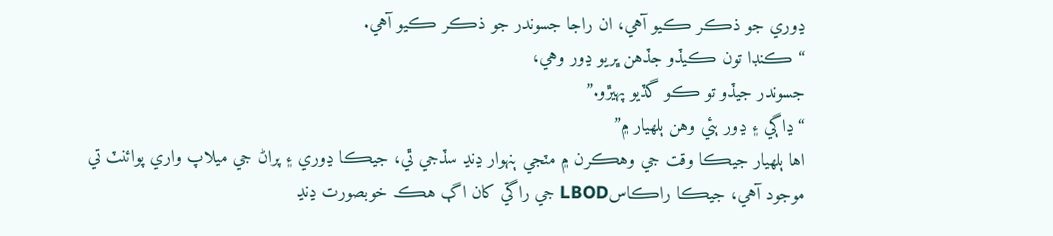ڍوري جو ذڪر ڪيو آهي، ان راجا جسوندر جو ذڪر ڪيو آهي.
“ڪنڊا تون ڪيڏو جڏهن ڀريو ڍور وهي،
جسوندر جيڏو تو ڪو گڏيو پهيڙو.”
“ڍاڳي ۽ ڍور ٻئي وهن ٻلهيار ۾”
اها ٻلهيار جيڪا وقت جي وهڪرن ۾ مٽجي ٻنهوار ڍنڍ سڏجي ٿي، جيڪا ڍوري ۽ پراڻ جي ميلاپ واري پوائنٽ تي موجود آهي، جيڪا راڪاسLBOD جي راڱي کان اڳ هڪ خوبصورت ڍنڍ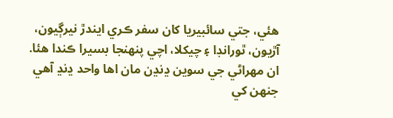هئي، جتي سائبيريا کان سفر ڪري ايندڙ نيرڳيون، آڙيون، ٿورانڊا ۽ چيکلا، اچي پنهنجا بسيرا ڪندا هئا. ان مهراڻي جي سوين ڍنڍن مان اها واحد ڍنڍ آهي جنهن کي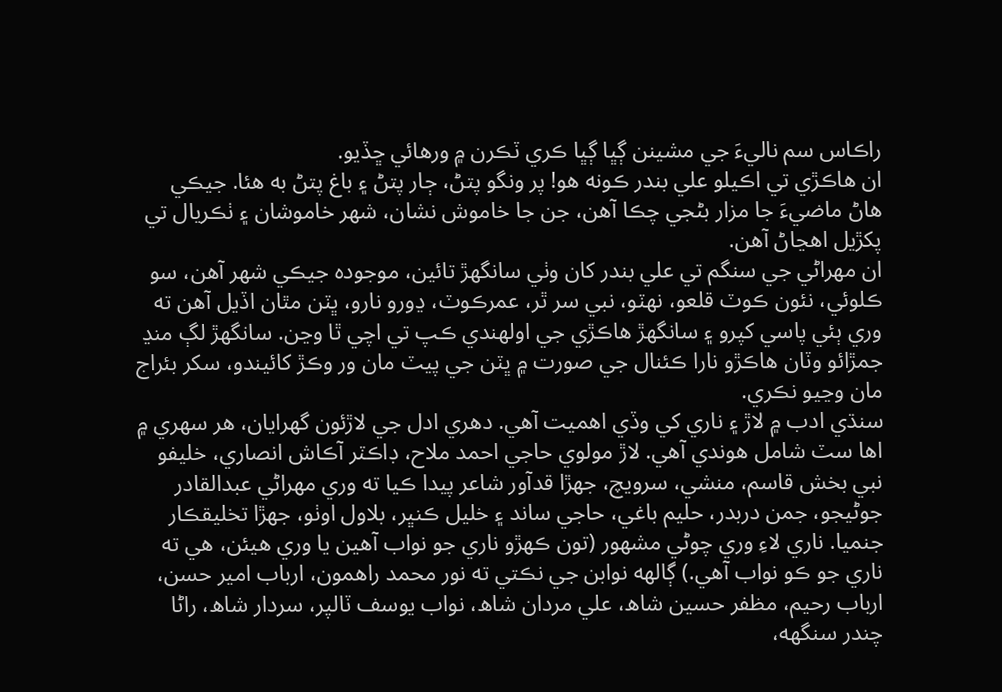راڪاس سم ناليءَ جي مشينن ڳڀا ڳڀا ڪري ٽڪرن ۾ ورهائي ڇڏيو.
ان هاڪڙي تي اڪيلو علي بندر ڪونه هو! پر ونگو پتڻ، ڄار پتڻ ۽ باغ پتڻ به هئا. جيڪي هاڻ ماضيءَ جا مزار بڻجي چڪا آهن، جن جا خاموش نشان، شهر خاموشان ۽ ٺڪريال تي پکڙيل اهڃاڻ آهن.
ان مهراڻي جي سنگم تي علي بندر کان وٺي سانگهڙ تائين، موجوده جيڪي شهر آهن، سو ڪلوئي، نئون ڪوٽ قلعو، نهٽو، نبي سر ٿر، عمرڪوٽ، ڍورو نارو، ڀٽن مٿان اڏيل آهن ته وري ٻئي پاسي کپرو ۽ سانگهڙ هاڪڙي جي اولهندي ڪپ تي اچي ٿا وڃن. سانگهڙ لڳ منڍ جمڙائو وٽان هاڪڙو نارا ڪئنال جي صورت ۾ ڀٽن جي پيٽ مان ور وڪڙ کائيندو، سکر بئراج مان وڃيو نڪري.
سنڌي ادب ۾ لاڙ ۽ ناري کي وڏي اهميت آهي. دهري ادل جي لاڙئون گهرايان، هر سهري ۾ اها سٽ شامل هوندي آهي. لاڙ مولوي حاجي احمد ملاح، ڊاڪٽر آڪاش انصاري، خليفو نبي بخش قاسم، منشي، سرويچ، جهڙا قدآور شاعر پيدا ڪيا ته وري مهراڻي عبدالقادر جوڻيجو، جمن دربدر، حليم باغي، حاجي ساند ۽ خليل ڪنڀر، بلاول اوٺو، جهڙا تخليقڪار جنميا. ناري لاءِ وري چوڻي مشهور (تون ڪهڙو ناري جو نواب آهين يا وري هيئن، هي ته ناري جو ڪو نواب آهي.) ڳالھه نوابن جي نڪتي ته نور محمد راهمون، ارباب امير حسن، ارباب رحيم، مظفر حسين شاھ، علي مردان شاھ، نواب يوسف ٽالپر، سردار شاھ، راڻا چندر سنگھه،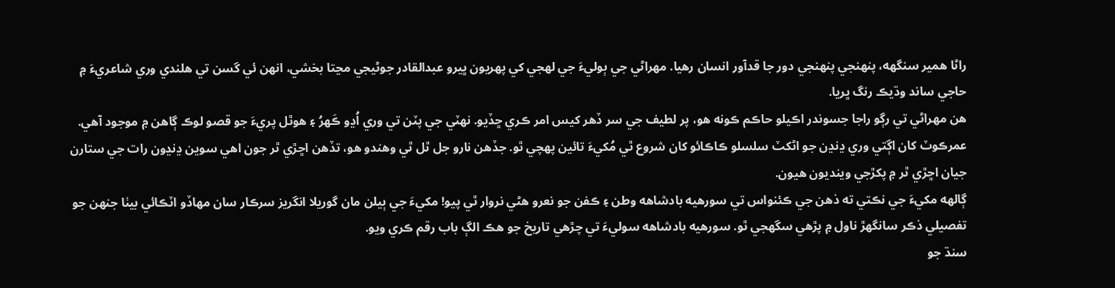راڻا همير سنگھه، پنهنجي پنهنجي دور جا قدآور انسان رهيا. مهراڻي جي ٻوليءَ جي لهجي کي پھريون ڀيرو عبدالقادر جوڻيجي مڃتا بخشي، انهن ئي گسن تي هلندي وري شاعريءَ ۾ حاجي ساند وڌيڪ رنگ ڀريا.
هن مهراڻي تي رڳو راجا جسوندر اڪيلو حاڪم ڪونه هو، پر لطيف جي سر ڏهر کيس امر ڪري ڇڏيو. نهٽي جي پٽن تي وري اُڍو ڪَهرُ ۽ هوٿل پريءَ جو قصو لوڪ ڳاهن ۾ موجود آهي. عمرڪوٽ کان اڳتي وري ڍنڍن جو اڻکٽ سلسلو ڪاڪائو کان شروع ٿي مُکيءَ تائين پهچي ٿو. جڏهن نارو جل ٿل ٿي وهندو هو، تڏهن اڇڙي ٿر جون اهي سوين ڍنڍون رات جي ستارن جيان اڇڙي ٿر ۾ پکڙجي وينديون هيون.
ڳالھه مکيءَ جي نڪتي ته ذهن جي ڪئنواس تي سورهيه بادشاهه وطن ۽ ڪفن جو نعرو هڻي نروار ٿي پيو! مکيءَ جي ٻيلن مان گوريلا انگريز سرڪار سان مهاڏو اٽڪائي بيٺا جنهن جو تفصيلي ذڪر سانگهڙ ناول ۾ پڙهي سگهجي ٿو. سورهيه بادشاهه سوليءَ تي چڙهي تاريخ جو هڪ الڳ باب رقم ڪري ويو.
سنڌ جو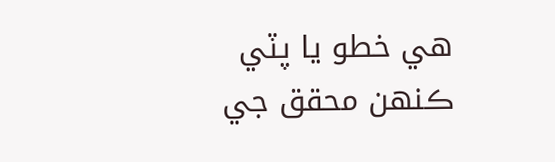هي خطو يا پٽي ڪنهن محقق جي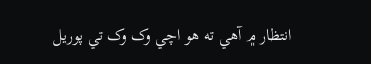انتظار ۾ آهي ته هو اچي وک وک تي پوريل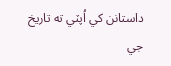داستانن کي اُپٽي ته تاريخ جي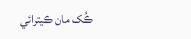ڪُک مان ڪيترائي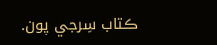ڪتاب سِرجي پون.